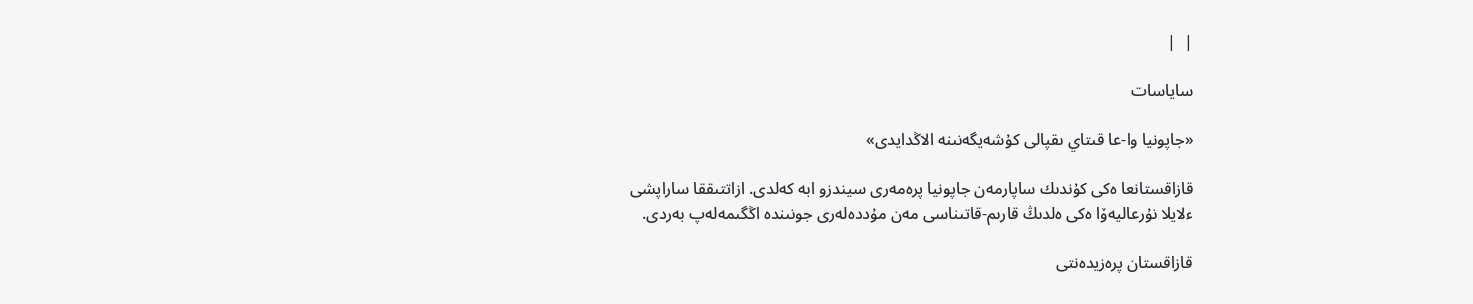|  |

ساياسات

«جاپونيا وا-عا قىتاي ىقپالى كۇشەيگەنىنە الاڭدايدى»

قازاقستانعا ەكى كۇندىك ساپارمەن جاپونيا پرەمەرى سيندزو ابە كەلدى. ازاتتىققا ساراپشى ءلايلا نۇرعاليەۆا ەكى ەلدىڭ قارىم-قاتىناسى مەن مۇددەلەرى جونىندە اڭگىمەلەپ بەردى.

قازاقستان پرەزيدەنتى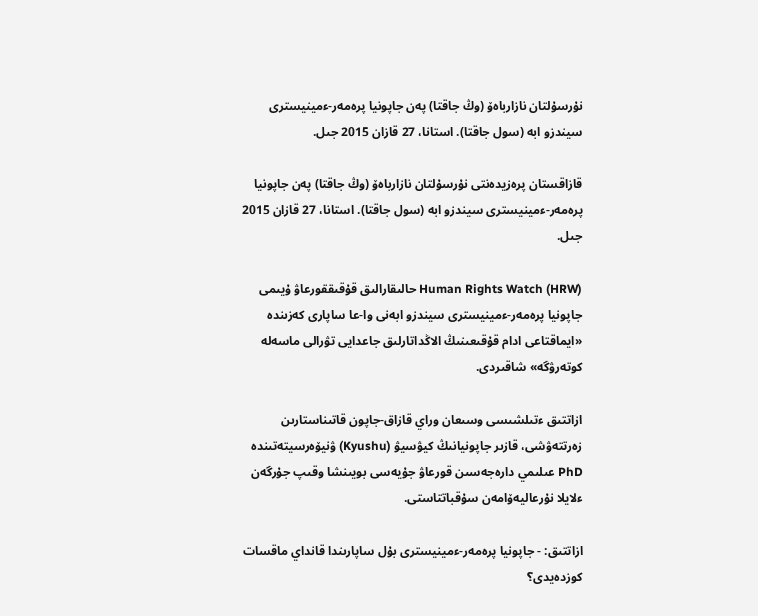نۇرسۇلتان نازارباەۆ (وڭ جاقتا) پەن جاپونيا پرەمەر-ءمينيسترى سيندزو ابە (سول جاقتا). استانا، 27 قازان 2015 جىل.

قازاقستان پرەزيدەنتى نۇرسۇلتان نازارباەۆ (وڭ جاقتا) پەن جاپونيا پرەمەر-ءمينيسترى سيندزو ابە (سول جاقتا). استانا، 27 قازان 2015 جىل.

Human Rights Watch (HRW) حالىقارالىق قۇقىققورعاۋ ۇيىمى جاپونيا پرەمەر-ءمينيسترى سيندزو ابەنى وا-عا ساپارى كەزىندە «ايماقتاعى ادام قۇقىعىنىڭ الاڭداتارلىق جاعدايى تۋرالى ماسەلە كوتەرۋگە» شاقىردى.

ازاتتىق ءتىلشىسى وسىعان وراي قازاق-جاپون قاتىناستارىن زەرتتەۋشى، قازىر جاپونيانىڭ كيۋسيۋ (Kyushu) ۋنيۆەرسيتەتىندە PhD عىلىمي دارەجەسىن قورعاۋ جۇيەسى بويىنشا وقىپ جۇرگەن ءلايلا نۇرعاليەۆامەن سۇقباتتاستى.

ازاتتىق: - جاپونيا پرەمەر-ءمينيسترى بۇل ساپارىندا قانداي ماقسات كوزدەيدى؟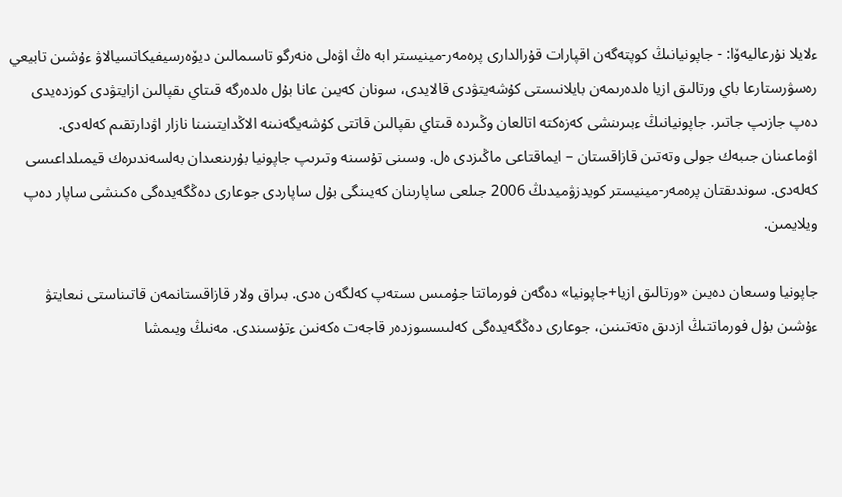ءلايلا نۇرعاليەۆا: - جاپونيانىڭ كوپتەگەن اقپارات قۇرالدارى پرەمەر-مينيستر ابە ەڭ اۋەلى ەنەرگو تاسىمالىن ديۆەرسيفيكاتسيالاۋ ءۇشىن تابيعي رەسۋرستارعا باي ورتالىق ازيا ەلدەرىمەن بايلانىستى كۇشەيتۋدى قالايدى، سونان كەيىن عانا بۇل ەلدەرگە قىتاي ىقپالىن ازايتۋدى كوزدەيدى دەپ جازىپ جاتىر. جاپونيانىڭ ءبىرىنشى كەزەكتە اتالعان وڭىردە قىتاي ىقپالىن قاتتى كۇشەيگەنىنە الاڭدايتىنىنا نازار اۋدارتقىم كەلەدى. اۋماعىنان جىبەك جولى وتەتىن قازاقستان – ايماقتاعى ماڭىزدى ەل. وسىنى تۇسىنە وتىرىپ جاپونيا بۇرىنعىدان بەلسەندىرەك قيمىلداعىسى كەلەدى. سوندىقتان پرەمەر-مينيستر كويدزۋميدىڭ 2006 جىلعى ساپارىنان كەيىنگى بۇل ساپاردى جوعارى دەڭگەيدەگى ەكىنشى ساپار دەپ ويلايمىن.

جاپونيا وسىعان دەيىن «ورتالىق ازيا+جاپونيا» دەگەن فورماتتا جۇمىس ىستەپ كەلگەن ەدى. بىراق ولار قازاقستانمەن قاتىناستى نىعايتۋ ءۇشىن بۇل فورماتتىڭ ازدىق ەتەتىنىن، جوعارى دەڭگەيدەگى كەلىسسوزدەر قاجەت ەكەنىن ءتۇسىندى. مەنىڭ ويىمشا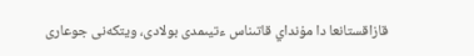قازاقستانعا دا مۇنداي قاتىناس ءتيىمدى بولادى، ويتكەنى جوعارى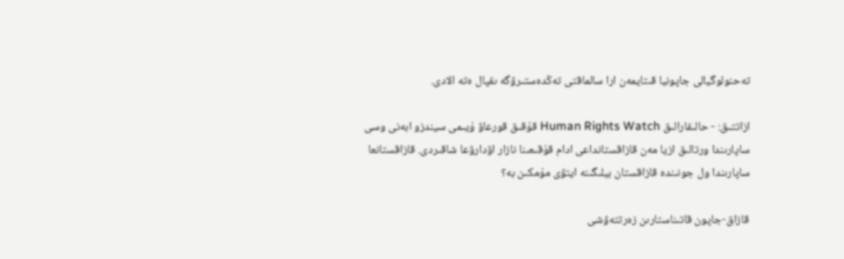تەحنولوگيالى جاپونيا قىتايمەن ارا سالماقتى تەڭدەستىرۋگە ىقپال ەتە الادى.

ازاتتىق: - حالىقارالىق Human Rights Watch قۇقىق قورعاۋ ۇيىمى سيندزو ابەنى وسى ساپارىندا ورتالىق ازيا مەن قازاقستانداعى ادام قۇقىعىنا نازار اۋدارۋعا شاقىردى. قازاقستانعا ساپارىندا ول جونىندە قازاقستان بيلىگىنە ايتۋى مۇمكىن بە؟

قازاق-جاپون قاتىناستارىن زەرتتەۋشى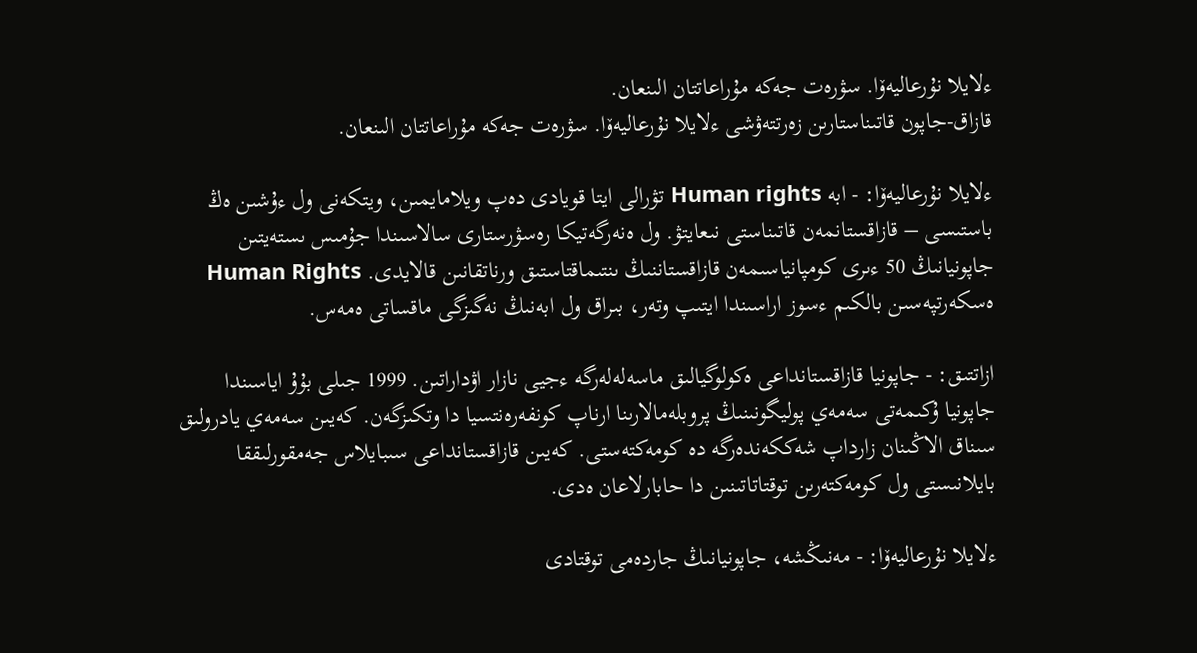ءلايلا نۇرعاليەۆا. سۋرەت جەكە مۇراعاتتان الىنعان.
قازاق-جاپون قاتىناستارىن زەرتتەۋشى ءلايلا نۇرعاليەۆا. سۋرەت جەكە مۇراعاتتان الىنعان.

ءلايلا نۇرعاليەۆا: - ابە Human rights تۋرالى ايتا قويادى دەپ ويلامايمىن، ويتكەنى ول ءۇشىن ەڭ باستىسى – قازاقستانمەن قاتىناستى نىعايتۋ. ول ەنەرگەتيكا رەسۋرستارى سالاسىندا جۇمىس ىستەيتىن جاپونيانىڭ 50 ءىرى كومپانياسىمەن قازاقستاننىڭ ىنتىماقتاستىق ورناتقانىن قالايدى. Human Rights ەسكەرتپەسىن بالكىم ءسوز اراسىندا ايتىپ وتەر، بىراق ول ابەنىڭ نەگىزگى ماقساتى ەمەس.

ازاتتىق: - جاپونيا قازاقستانداعى ەكولوگيالىق ماسەلەلەرگە ءجيى نازار اۋداراتىن. 1999 جىلى بۇۇ اياسىندا جاپونيا ۇكىمەتى سەمەي پوليگونىنىڭ پروبلەمالارىنا ارناپ كونفەرەنتسيا دا وتكىزگەن. كەيىن سەمەي يادرولىق سىناق الاڭىنان زارداپ شەككەندەرگە دە كومەكتەستى. كەيىن قازاقستانداعى سىبايلاس جەمقورلىققا بايلانىستى ول كومەكتەرىن توقتاتاتىنىن دا حابارلاعان ەدى.

ءلايلا نۇرعاليەۆا: - مەنىڭشە، جاپونيانىڭ جاردەمى توقتادى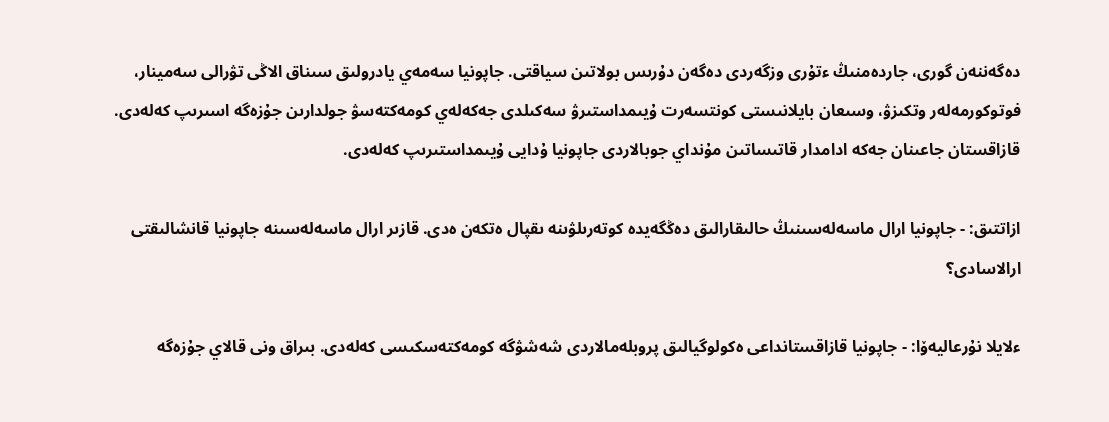دەگەننەن گورى، جاردەمنىڭ ءتۇرى وزگەردى دەگەن دۇرىس بولاتىن سياقتى. جاپونيا سەمەي يادرولىق سىناق الاڭى تۋرالى سەمينار، فوتوكورمەلەر وتكىزۋ، وسىعان بايلانىستى كونتسەرت ۇيىمداستىرۋ سەكىلدى جەكەلەي كومەكتەسۋ جولدارىن جۇزەگە اسىرىپ كەلەدى. قازاقستان جاعىنان جەكە ادامدار قاتىساتىن مۇنداي جوبالاردى جاپونيا ۇدايى ۇيىمداستىرىپ كەلەدى.

ازاتتىق: - جاپونيا ارال ماسەلەسىنىڭ حالىقارالىق دەڭگەيدە كوتەرىلۋىنە ىقپال ەتكەن ەدى. قازىر ارال ماسەلەسىنە جاپونيا قانشالىقتى ارالاسادى؟

ءلايلا نۇرعاليەۆا: - جاپونيا قازاقستانداعى ەكولوگيالىق پروبلەمالاردى شەشۋگە كومەكتەسكىسى كەلەدى. بىراق ونى قالاي جۇزەگە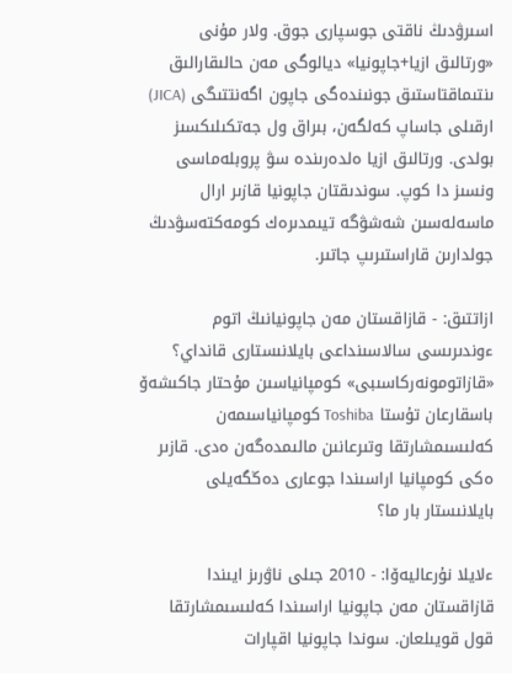اسىرۋدىڭ ناقتى جوسپارى جوق. ولار مۇنى «ورتالىق ازيا+جاپونيا» ديالوگى مەن حالىقارالىق ىنتىماقتاستىق جونىندەگى جاپون اگەنتتىگى (JICA) ارقىلى جاساپ كەلگەن، بىراق ول جەتكىلىكسىز بولدى. ورتالىق ازيا ەلدەرىندە سۋ پروبلەماسى ونسىز دا كوپ. سوندىقتان جاپونيا قازىر ارال ماسەلەسىن شەشۋگە تيىمدىرەك كومەكتەسۋدىڭ جولدارىن قاراستىرىپ جاتىر.

ازاتتىق: - قازاقستان مەن جاپونيانىڭ اتوم ءوندىرىسى سالاسىنداعى بايلانىستارى قانداي؟ «قازاتومونەركاسىبى» كومپانياسىن مۇحتار جاكىشەۆ باسقارعان تۇستا Toshiba كومپانياسىمەن كەلىسىمشارتقا وتىرعانىن مالىمدەگەن ەدى. قازىر ەكى كومپانيا اراسىندا جوعارى دەڭگەيلى بايلانىستار بار ما؟

ءلايلا نۇرعاليەۆا: - 2010 جىلى ناۋرىز ايىندا قازاقستان مەن جاپونيا اراسىندا كەلىسىمشارتقا قول قويىلعان. سوندا جاپونيا اقپارات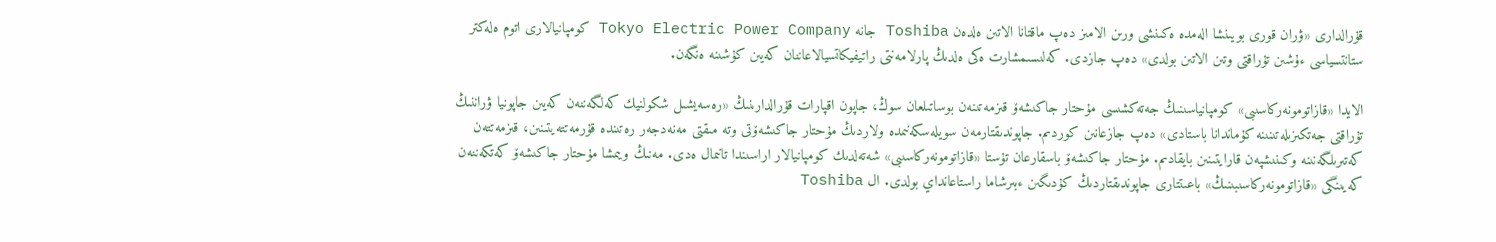قۇرالدارى «ۋران قورى بويىنشا الەمدە ەكىنشى ورىن الامىز دەپ ماقتانا الاتىن ەلدەن Toshiba جانە Tokyo Electric Power Company كومپانيالارى اتوم ەلەكتر ستانتسياسى ءۇشىن تۇراقتى وتىن الاتىن بولدى» دەپ جازدى. كەلىسىمشارت ەكى ەلدىڭ پارلامەنتى راتيفيكاتسيالاعاننان كەيىن كۇشىنە ەنگەن.

الايدا «قازاتومونەركاسىبى» كومپانياسىنىڭ جەتەكشىسى مۇحتار جاكىشەۆ قىزمەتىنەن بوساتىلعان سوڭ، جاپون اقپارات قۇرالدارىنىڭ «رەسەيشىل شكولنيك كەلگەننەن كەيىن جاپونيا ۋراننىڭ تۇراقتى جەتكىزىلەتىنىنە كۇماندانا باستادى» دەپ جازعانىن كوردىم. جاپوندىقتارمەن سويلەسكەنىمدە ولاردىڭ مۇحتار جاكىشەۆتى وتە مىقتى مەنەدجەر رەتىندە قۇرمەتتەيتىنىن، قىزمەتتەن كەتىرىلگەنىنە وكىنىشپەن قارايتىنىن بايقادىم. مۇحتار جاكىشەۆ باسقارعان تۇستا «قازاتومونەركاسىبى» شەتەلدىك كومپانيالار اراسىندا تانىمال ەدى. مەنىڭ ويىمشا مۇحتار جاكىشەۆ كەتكەننەن كەيىنگى «قازاتومونەركاسىبىنىڭ» باعىتتارى جاپوندىقتاردىڭ كۇدىگىن ءبىرشاما راستاعانداي بولدى. ال Toshiba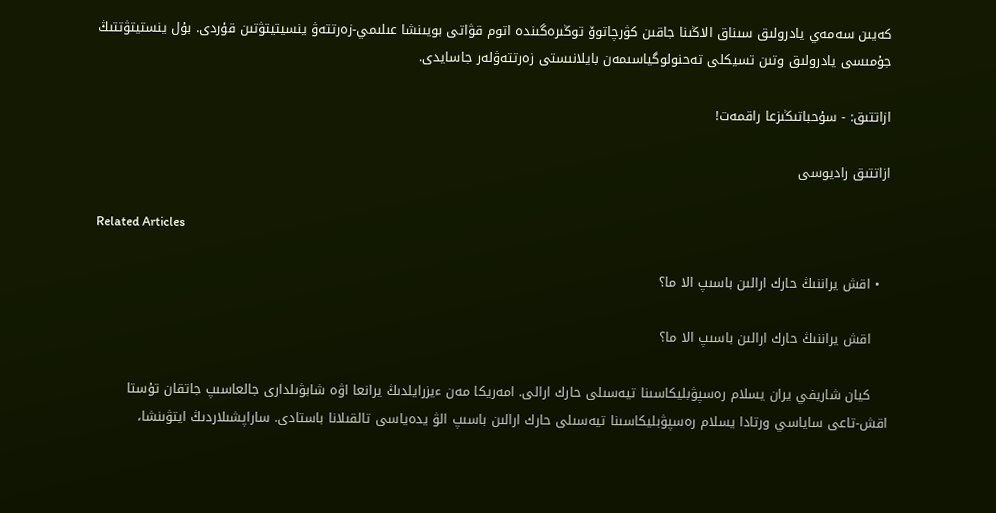كەيىن سەمەي يادرولىق سىناق الاڭىنا جاقىن كۋرچاتوۆ توڭىرەگىندە اتوم قۋاتى بويىنشا عىلىمي-زەرتتەۋ ينسيتيتۋتىن قۇردى. بۇل ينستيتۋتتىڭ جۇمىسى يادرولىق وتىن تسيكلى تەحنولوگياسىمەن بايلانىستى زەرتتەۋلەر جاسايدى.

ازاتتىق: - سۇحباتىڭىزعا راقمەت!

ازاتتىق راديوسى

Related Articles

  • اقش يراننىڭ حارك ارالىن باسىپ الا ما؟

    اقش يراننىڭ حارك ارالىن باسىپ الا ما؟

    كيان شاريفي يران يسلام رەسپۋبليكاسىنا تيەسىلى حارك ارالى. امەريكا مەن ءيزرايلدىڭ يرانعا اۋە شابۋىلدارى جالعاسىپ جاتقان تۇستا اقش-تاعى ساياسي ورتادا يسلام رەسپۋبليكاسىنا تيەسىلى حارك ارالىن باسىپ الۋ يدەياسى تالقىلانا باستادى. ساراپشىلاردىڭ ايتۋىنشا،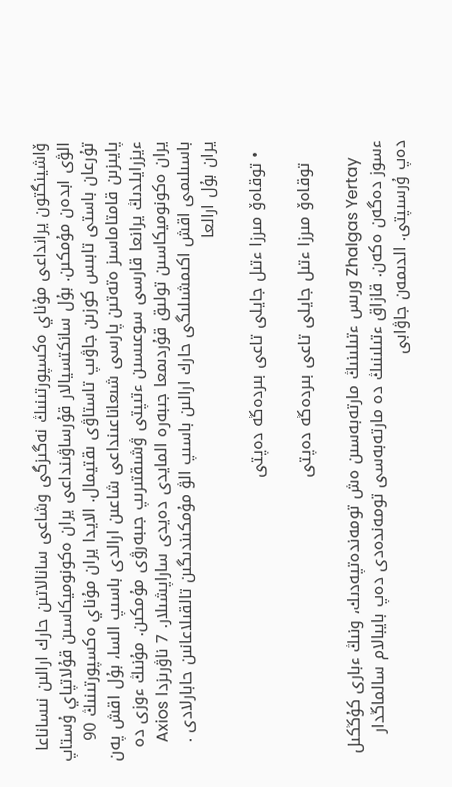ۆاشينگتون يرانداعى مۇناي ەكسپورتىنىڭ نەگىزگى وشاعى سانالاتىن حارك ارالىن نىساناعا الۋى ابدەن مۇمكىن. بۇل سانكتسيالار قۇرساۋىنداعى يران ەكونوميكاسىن قۇلاتپاي ۇستاپ تۇرعان باستى تابىس كوزىن جاۋىپ تاستاۋى ىقتيمال. الايدا يران مۇناي ەكسپورتىنىڭ 90 پايىزىن قامتاماسىز ەتەتىن پارسى شىعاناعىنداعى شاعىن ارالدى باسىپ السا، بۇل اقش پەن ءيزرايلدىڭ يرانعا قارسى سوعىسىن ءتىپتى ۋشىقتىرىپ جىبەرۋى مۇمكىن. مۇنىڭ ءوزى دە يران ەكونوميكاسىن تولىق قۇردىمعا جىبەرە المايدى دەيدى ساراپشىلار. 7 ناۋرىزدا Axios باسىلىمى اقش اكىمشىلىگى حارك ارالىن باسىپ الۋ مۇمكىندىگىن تالقىلاعانىن حابارلادى . يران بۇل ارالعا

  • توقاەۆ مىرزا ءتىل جايلى تاعى بىردەڭە دەپتى

    توقاەۆ مىرزا ءتىل جايلى تاعى بىردەڭە دەپتى

    Zhalgas Yertay ورىس ءتىلىنىڭ مارتەبەسىن ەش تومەندەتپەدىك، ونىڭ ءبارى كۇڭكىل ءسوز دەگەن ەكەن. قازاق ءتىلىنىڭ دە مارتەبەسى تومەندەدى دەپ بايبالام سالماڭدار دەپ ۇرسىپتى. الدىمەن جاۋابى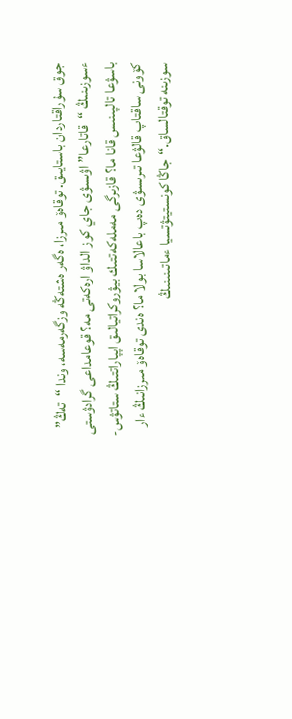جوق سۇراقتاردان باستايىق. توقاەۆ مىرزا، ەگەر ەشتەڭە وزگەرمەسە، وندا “تەڭ” ءسوزىنىڭ “قاتارعا” اۋىسۋى جاي كوز الداۋ ارەكەتى مە؟ قوعامداعى گرادۋستى باسۋعا تالپىنىس قانا ما؟ قازىرگى مەملەكەتتىك بيۋروكراتيالىق اپپاراتتىڭ ستاتۋس-كۆونى ساقتاپ قالۋعا تىرىسۋى دەپ باعالاسا بولا ما؟ ەندى توقاەۆ مىرزانىڭ ءار سوزىنە توقتالساق.“جاڭا كونستيتۋتسيا ءماتىنىنىڭ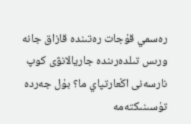رەسمي قۇجات رەتىندە قازاق جانە ورىس تىلدەرىندە جاريالانۋى كوپ نارسەنى اڭعارتپاي ما؟ بۇل جەردە تۇسىنىكتەمە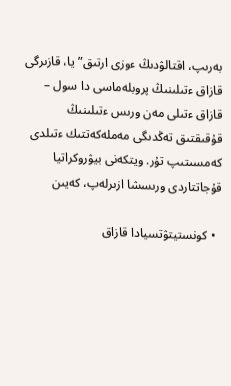بەرىپ، اقتالۋدىڭ ءوزى ارتىق”يا، قازىرگى قازاق ءتىلىنىڭ پروبلەماسى دا سول – قازاق ءتىلى مەن ورىس ءتىلىنىڭ قۇقىقتىق تەڭدىگى مەملەكەتتىك ءتىلدى كەمسىتىپ تۇر. ويتكەنى بيۋروكراتيا قۇجاتتاردى ورىسشا ازىرلەپ، كەيىن

  • كونستيتۋتسيادا قازاق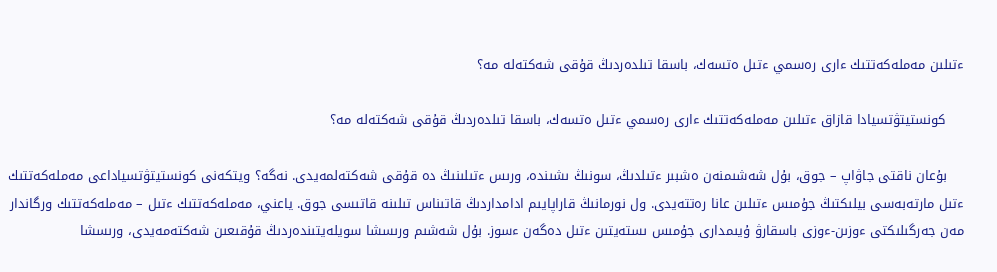ءتىلىن مەملەكەتتىك ءارى رەسمي ءتىل ەتسەك، باسقا تىلدەردىڭ قۇقى شەكتەلە مە؟

    كونستيتۋتسيادا قازاق ءتىلىن مەملەكەتتىك ءارى رەسمي ءتىل ەتسەك، باسقا تىلدەردىڭ قۇقى شەكتەلە مە؟

    بۇعان ناقتى جاۋاپ – جوق، بۇل شەشىمنەن ەشبىر ءتىلدىڭ، سونىڭ ىشىندە، ورىس ءتىلىنىڭ دە قۇقى شەكتەلمەيدى. نەگە؟ ويتكەنى كونستيتۋتسياداعى مەملەكەتتىك ءتىل مارتەبەسى بيلىكتىڭ جۇمىس ءتىلىن عانا رەتتەيدى. ول نورمانىڭ قاراپايىم ادامداردىڭ قاتىناس تىلىنە قاتىسى جوق. ياعني، مەملەكەتتىك ءتىل – مەملەكەتتىك ورگاندار مەن جەرگىلىكتى ءوزىن-ءوزى باسقارۋ ۇيىمدارى جۇمىس ىستەيتىن ءتىل دەگەن ءسوز. بۇل شەشىم ورىسشا سويلەيتىندەردىڭ قۇقىعىن شەكتەمەيدى، ورىسشا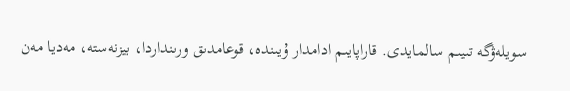سويلەۋگە تىيىم سالمايدى. قاراپايىم ادامدار ۇيىندە، قوعامدىق ورىنداردا، بيزنەستە، مەديا مەن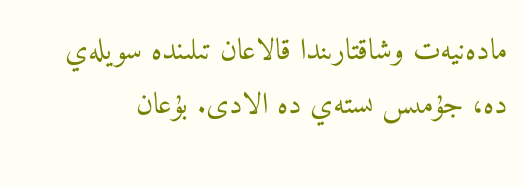مادەنيەت وشاقتارىندا قالاعان تىلىندە سويلەي دە، جۇمىس ىستەي دە الادى. بۇعان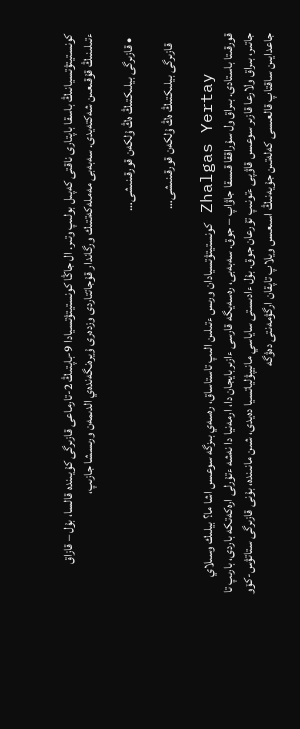كونستيتۋتسيانىڭ باسقا باپتارى ناقتى كەپىل بولىپ وتىر. ال جاڭا كونستيتۋتسيادا 9-باپتىڭ 2-تارماعى قازىرگى كۇيىندە قالسا، بۇل – قازاق ءتىلىنىڭ قۇقىعىن شەكتەيدى. سەبەبى مەملەكەتتىك ورگاندار قۇجاتتاردى وزدەرى ۇيرەنگەندەي الدىمەن ورىسشا جازىپ،

  • قازىرگى بيلىكتىڭ ەڭ ۇلكەن قورقىنىشى…

    قازىرگى بيلىكتىڭ ەڭ ۇلكەن قورقىنىشى…

    Zhalgas Yertay كونستيتۋتسيادان ورىس ءتىلىن الىپ تاستاساق، رەسەي بىزگە سوعىس اشا ما؟ بيلىك وسىلاي قورقىتا باستادى. بىراق ول سۇراققا قىسقا جاۋاپ – جوق. سەبەبى، رەسەيگە قارسى ءازىربايجان دا، ارمەنيا دا نەشە ءتۇرلى ارەكەتكە باردى، بارىپ تا جاتىر، بىراق ولارعا قازىر سوعىس قاۋپى ءتونىپ تۇرعان جوق. بۇل ءادىستى ساياسي مانيپۋلياتسيا دەيدى، شىن مانىندە، بۇنى قازىرگى ستاتۋس-كۆو جاعدايىن ساقتاپ قالعىسى كەلەتىن جۇيەنىڭ اسىعىس ويلاپ تاپقان ارگۋمەنتى دەۋگە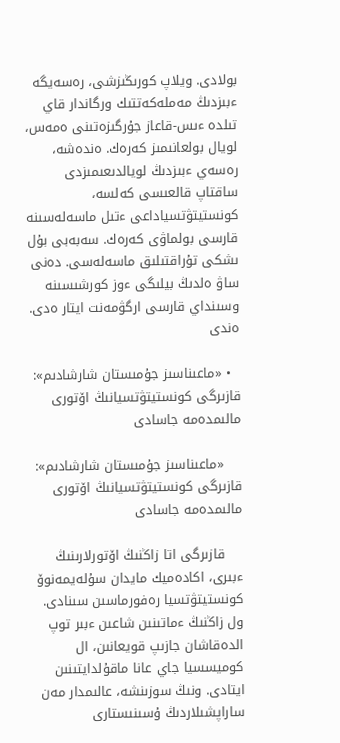بولادى. ويلاپ كورىڭىزشى، رەسەيگە ءبىزدىڭ مەملەكەتتىك ورگاندار قاي تىلدە ءىس-قاعاز جۇرگىزەتىنى ەمەس، لويال بولعانىمىز كەرەك. ەندەشە، رەسەي ءبىزدىڭ لويالدىعىمىزدى ساقتاپ قالعىسى كەلسە، كونستيتۋتسياداعى ءتىل ماسەلەسىنە قارسى بولماۋى كەرەك. سەبەبى بۇل ىشكى تۇراقتىلىق ماسەلەسى. دەنى ساۋ ەلدىڭ بيلىگى ءوز كورشىسىنە وسىنداي قارسى ارگۋمەنت ايتار ەدى. ەندى

  • «ماعىناسىز جۇمىستان شارشادىم»: قازىرگى كونستيتۋتسيانىڭ اۆتورى مالىمدەمە جاسادى

    «ماعىناسىز جۇمىستان شارشادىم»: قازىرگى كونستيتۋتسيانىڭ اۆتورى مالىمدەمە جاسادى

    قازىرگى اتا زاڭنىڭ اۆتورلارىنىڭ ءبىرى، اكادەميك مايدان سۇلەيمەنوۆ كونستيتۋتسيا رەفورماسىن سىنادى. ول زاڭنىڭ ءماتىنىن شاعىن ءبىر توپ الدەقاشان جازىپ قويعانىن، ال كوميسسيا جاي عانا ماقۇلدايتىنىن ايتادى. ونىڭ سوزىنشە، عالىمدار مەن ساراپشىلاردىڭ ۇسىنىستارى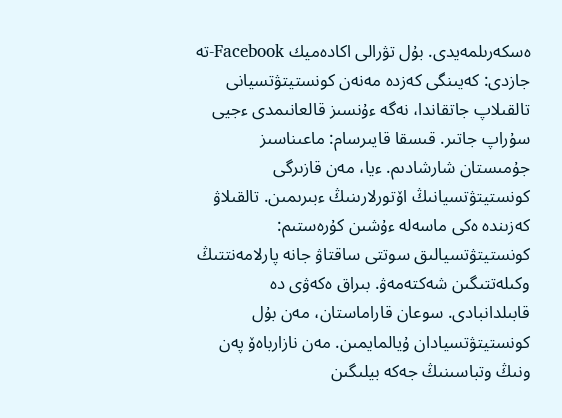ەسكەرىلمەيدى. بۇل تۋرالى اكادەميك Facebook-تە جازدى: كەيىنگى كەزدە مەنەن كونستيتۋتسيانى تالقىلاپ جاتقاندا، نەگە ءۇنسىز قالعانىمدى ءجيى سۇراپ جاتىر. قىسقا قايىرسام: ماعىناسىز جۇمىستان شارشادىم. ءيا، مەن قازىرگى كونستيتۋتسيانىڭ اۆتورلارىنىڭ ءبىرىمىن. تالقىلاۋ كەزىندە ەكى ماسەلە ءۇشىن كۇرەستىم: كونستيتۋتسيالىق سوتتى ساقتاۋ جانە پارلامەنتتىڭ وكىلەتتىگىن شەكتەمەۋ. بىراق ەكەۋى دە قابىلدانبادى. سوعان قاراماستان، مەن بۇل كونستيتۋتسيادان ۇيالمايمىن. مەن نازارباەۆ پەن ونىڭ وتباسىنىڭ جەكە بيلىگىن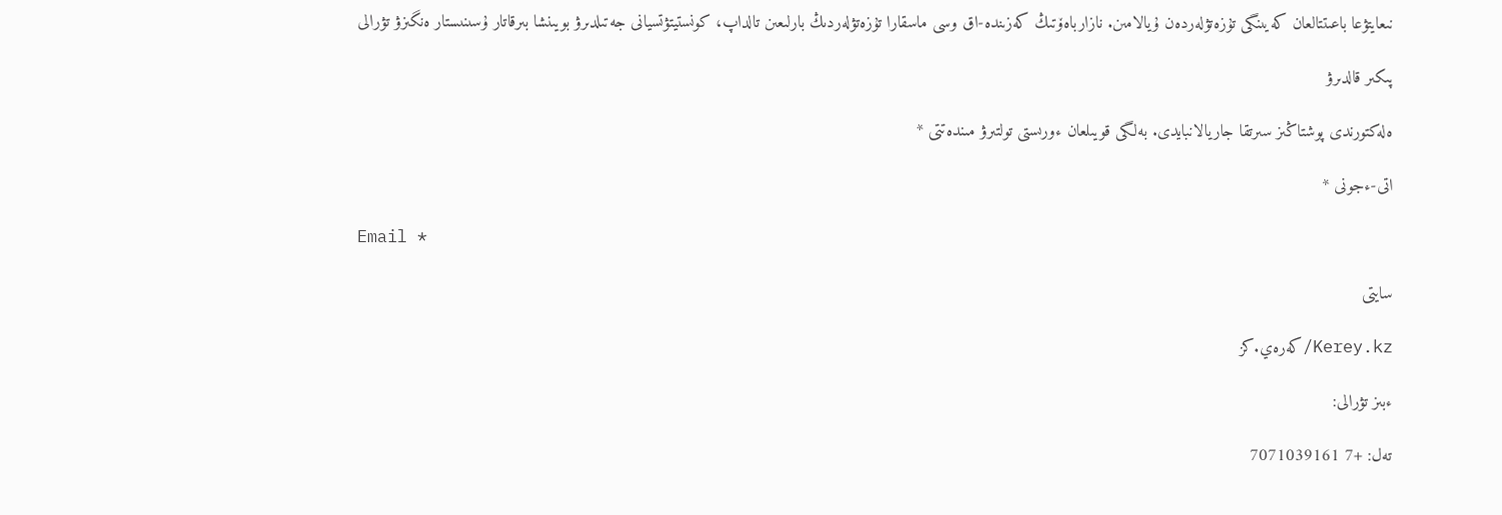نىعايتۋعا باعىتتالعان كەيىنگى تۇزەتۋلەردەن ۇيالامىن. نازارباەۆتىڭ كەزىندە-اق وسى ماسقارا تۇزەتۋلەردىڭ بارلىعىن تالداپ، كونستيتۋتسيانى جەتىلدىرۋ بويىنشا بىرقاتار ۇسىنىستار ەنگىزۋ تۋرالى

پىكىر قالدىرۋ

ەلەكتورندى پوشتاڭىز سىرتقا جاريالانبايدى. بەلگى قويىلعان ءورىستى تولتىرۋ مىندەتتى *

اتى-ءجونى *

Email *

سايتى

Kerey.kz/كەرەي.كز

ءبىز تۋرالى:

تەل: +7 7071039161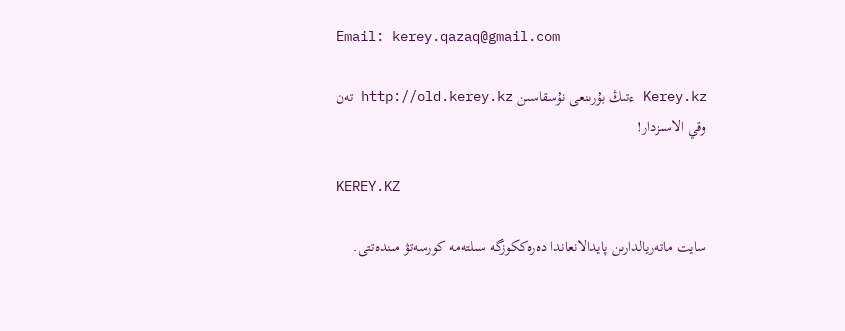Email: kerey.qazaq@gmail.com

Kerey.kz ءتىڭ بۇرىنعى نۇسقاسىن http://old.kerey.kz تەن وقي الاسىزدار!

KEREY.KZ

سايت ماتەريالدارىن پايدالانعاندا دەرەككوزگە سىلتەمە كورسەتۋ مىندەتتى.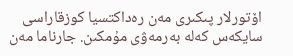اۆتورلار پىكىرى مەن رەداكتسيا كوزقاراسى سايكەس كەلە بەرمەۋى مۇمكىن. جارناما مەن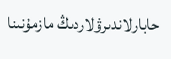حابارلاندىرۋلاردىڭ مازمۇنىنا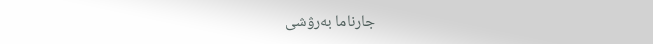جارناما بەرۋشى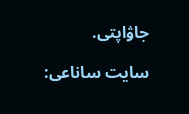جاۋاپتى.

سايت ساناعى: